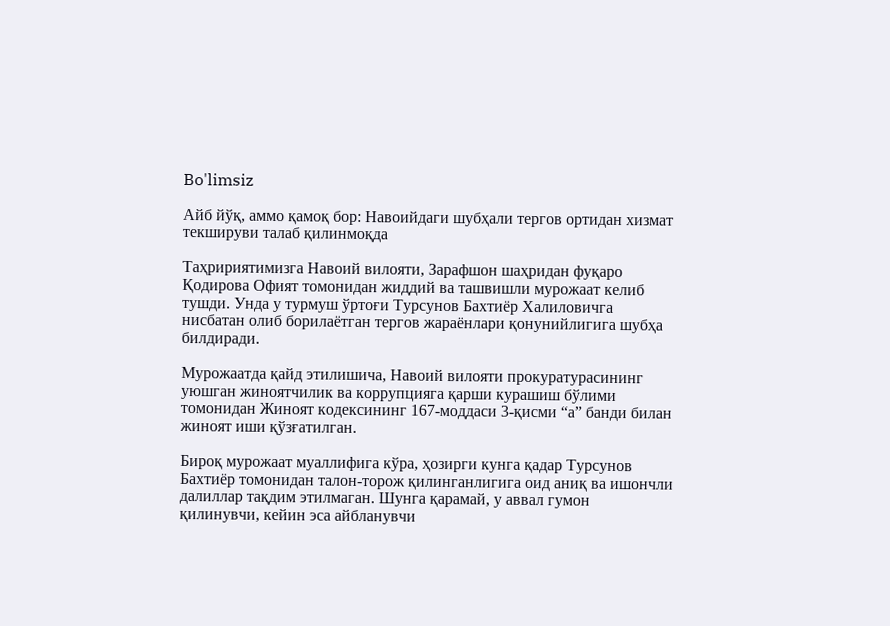Bo'limsiz

Айб йўқ, аммо қамоқ бор: Навоийдаги шубҳали тергов ортидан хизмат текшируви талаб қилинмоқда

Таҳририятимизга Навоий вилояти, Зарафшон шаҳридан фуқаро Қодирова Офият томонидан жиддий ва ташвишли мурожаат келиб тушди. Унда у турмуш ўртоғи Турсунов Бахтиёр Халиловичга нисбатан олиб борилаётган тергов жараёнлари қонунийлигига шубҳа билдиради.

Мурожаатда қайд этилишича, Навоий вилояти прокуратурасининг уюшган жиноятчилик ва коррупцияга қарши курашиш бўлими томонидан Жиноят кодексининг 167-моддаси 3-қисми “а” банди билан жиноят иши қўзғатилган.

Бироқ мурожаат муаллифига кўра, ҳозирги кунга қадар Турсунов Бахтиёр томонидан талон-торож қилинганлигига оид аниқ ва ишончли далиллар тақдим этилмаган. Шунга қарамай, у аввал гумон қилинувчи, кейин эса айбланувчи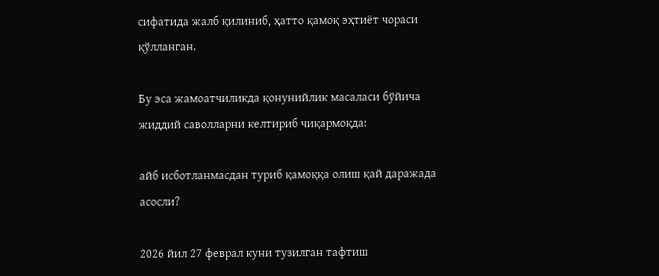сифатида жалб қилиниб, ҳатто қамоқ эҳтиёт чораси қўлланган.

Бу эса жамоатчиликда қонунийлик масаласи бўйича жиддий саволларни келтириб чиқармоқда:

айб исботланмасдан туриб қамоққа олиш қай даражада асосли?

2026 йил 27 феврал куни тузилган тафтиш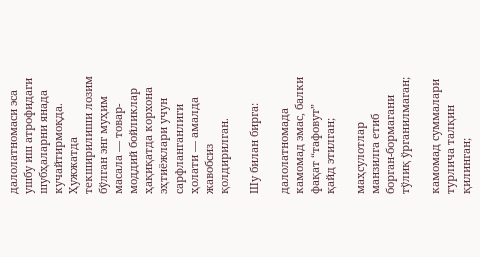далолатномаси эса ушбу иш атрофидаги шубҳаларни янада кучайтирмоқда. Ҳужжатда текширилиши лозим бўлган энг муҳим масала — товар-моддий бойликлар ҳақиқатда корхона эҳтиёжлари учун сарфланганлиги ҳолати — амалда жавобсиз қолдирилган.

Шу билан бирга:

далолатномада камомад эмас, балки фақат “тафовут” қайд этилган;

маҳсулотлар манзилга етиб борган-бормагани тўлиқ ўрганилмаган;

камомад суммалари турлича талқин қилинган;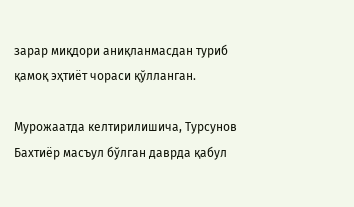зарар миқдори аниқланмасдан туриб қамоқ эҳтиёт чораси қўлланган.

Мурожаатда келтирилишича, Турсунов Бахтиёр масъул бўлган даврда қабул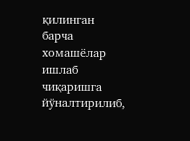қилинган барча хомашёлар ишлаб чиқаришга йўналтирилиб,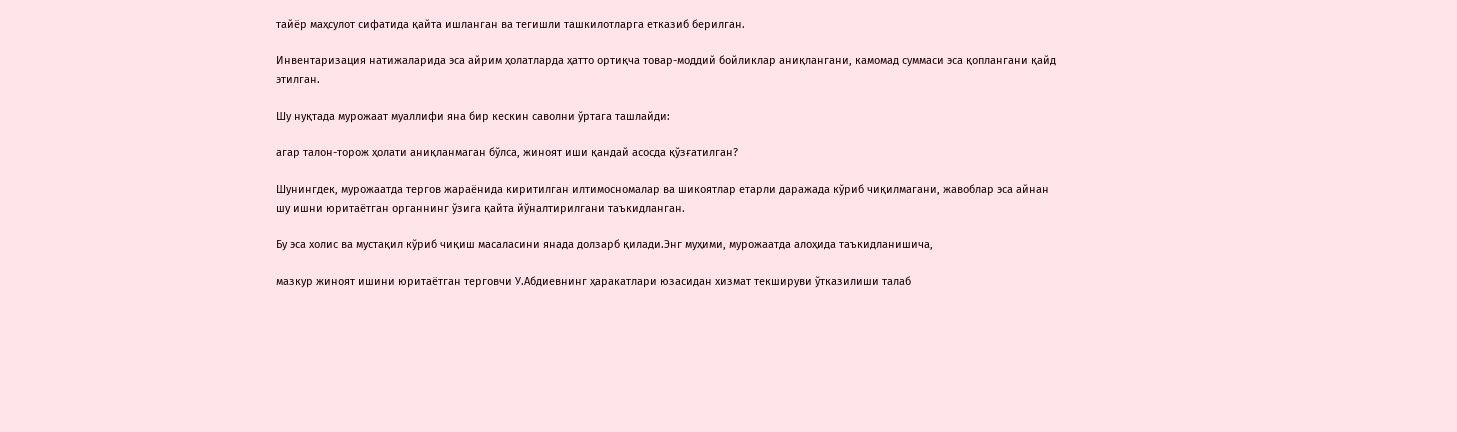тайёр маҳсулот сифатида қайта ишланган ва тегишли ташкилотларга етказиб берилган.

Инвентаризация натижаларида эса айрим ҳолатларда ҳатто ортиқча товар-моддий бойликлар аниқлангани, камомад суммаси эса қоплангани қайд этилган.

Шу нуқтада мурожаат муаллифи яна бир кескин саволни ўртага ташлайди:

агар талон-торож ҳолати аниқланмаган бўлса, жиноят иши қандай асосда қўзғатилган?

Шунингдек, мурожаатда тергов жараёнида киритилган илтимосномалар ва шикоятлар етарли даражада кўриб чиқилмагани, жавоблар эса айнан шу ишни юритаётган органнинг ўзига қайта йўналтирилгани таъкидланган.

Бу эса холис ва мустақил кўриб чиқиш масаласини янада долзарб қилади.Энг муҳими, мурожаатда алоҳида таъкидланишича,

мазкур жиноят ишини юритаётган терговчи У.Абдиевнинг ҳаракатлари юзасидан хизмат текшируви ўтказилиши талаб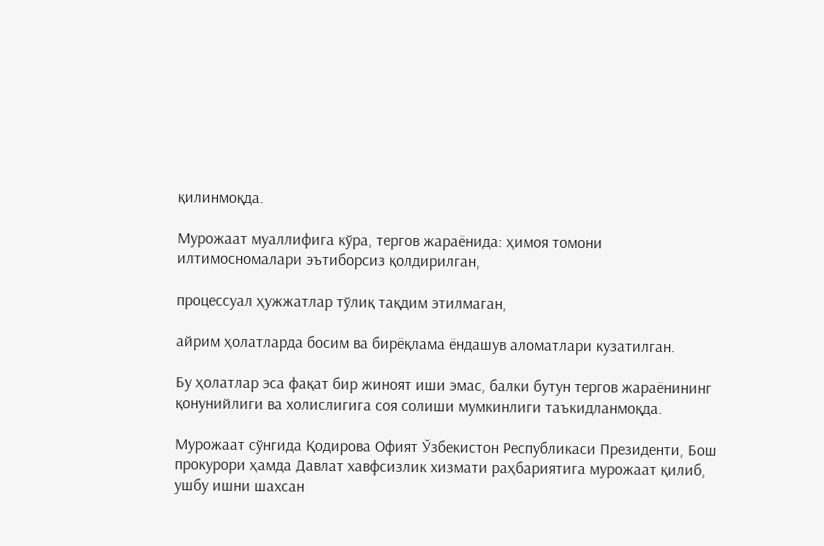қилинмоқда.

Мурожаат муаллифига кўра, тергов жараёнида: ҳимоя томони илтимосномалари эътиборсиз қолдирилган,

процессуал ҳужжатлар тўлиқ тақдим этилмаган,

айрим ҳолатларда босим ва бирёқлама ёндашув аломатлари кузатилган.

Бу ҳолатлар эса фақат бир жиноят иши эмас, балки бутун тергов жараёнининг қонунийлиги ва холислигига соя солиши мумкинлиги таъкидланмоқда.

Мурожаат сўнгида Қодирова Офият Ўзбекистон Республикаси Президенти, Бош прокурори ҳамда Давлат хавфсизлик хизмати раҳбариятига мурожаат қилиб, ушбу ишни шахсан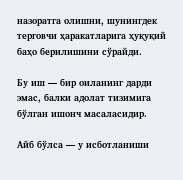назоратга олишни, шунингдек терговчи ҳаракатларига ҳуқуқий баҳо берилишини сўрайди.

Бу иш — бир оиланинг дарди эмас, балки адолат тизимига бўлган ишонч масаласидир.

Айб бўлса — у исботланиши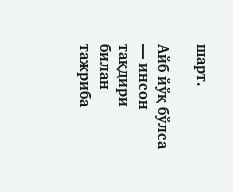шарт.

Айб йўқ бўлса — инсон тақдири билан тажриба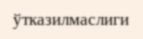ўтказилмаслиги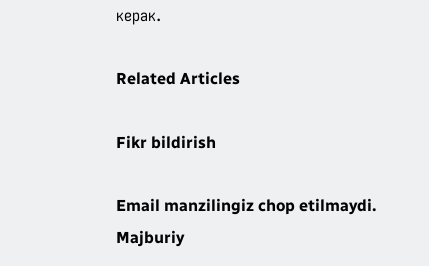керак.

Related Articles

Fikr bildirish

Email manzilingiz chop etilmaydi. Majburiy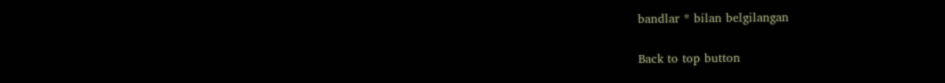bandlar * bilan belgilangan

Back to top button